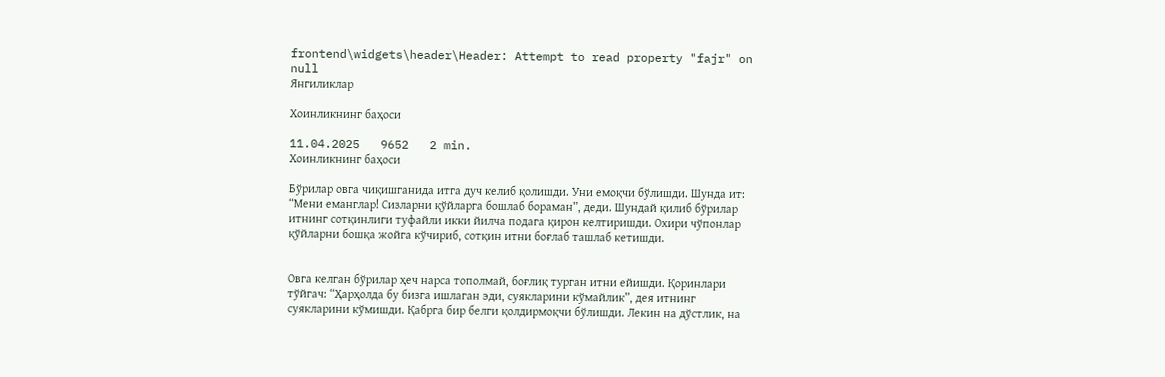frontend\widgets\header\Header: Attempt to read property "fajr" on null
Янгиликлар

Хоинликнинг баҳоси

11.04.2025   9652   2 min.
Хоинликнинг баҳоси

Бўрилар овга чиқишганида итга дуч келиб қолишди. Уни емоқчи бўлишди. Шунда ит: “Мени еманглар! Сизларни қўйларга бошлаб бораман”, деди. Шундай қилиб бўрилар итнинг сотқинлиги туфайли икки йилча подага қирон келтиришди. Охири чўпонлар қўйларни бошқа жойга кўчириб, сотқин итни боғлаб ташлаб кетишди.


Овга келган бўрилар ҳеч нарса тополмай, боғлиқ турган итни ейишди. Қоринлари тўйгач: “Ҳарҳолда бу бизга ишлаган эди, суякларини кўмайлик”, дея итнинг суякларини кўмишди. Қабрга бир белги қолдирмоқчи бўлишди. Лекин на дўстлик, на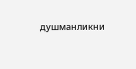душманликни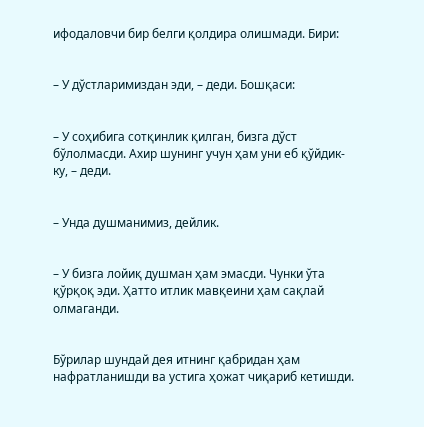ифодаловчи бир белги қолдира олишмади. Бири:


– У дўстларимиздан эди, – деди. Бошқаси:


– У соҳибига сотқинлик қилган, бизга дўст бўлолмасди. Ахир шунинг учун ҳам уни еб қўйдик-ку, – деди.


– Унда душманимиз, дейлик.


– У бизга лойиқ душман ҳам эмасди. Чунки ўта қўрқоқ эди. Ҳатто итлик мавқеини ҳам сақлай олмаганди.


Бўрилар шундай дея итнинг қабридан ҳам нафратланишди ва устига ҳожат чиқариб кетишди.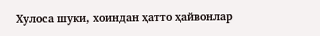Хулоса шуки, хоиндан ҳатто ҳайвонлар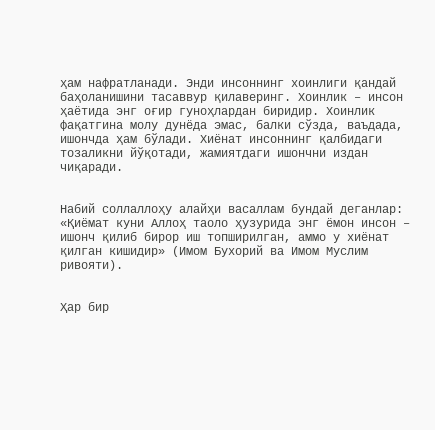ҳам нафратланади. Энди инсоннинг хоинлиги қандай баҳоланишини тасаввур қилаверинг. Хоинлик – инсон ҳаётида энг оғир гуноҳлардан биридир. Хоинлик фақатгина молу дунёда эмас, балки сўзда, ваъдада, ишончда ҳам бўлади. Хиёнат инсоннинг қалбидаги тозаликни йўқотади, жамиятдаги ишончни издан чиқаради.


Набий соллаллоҳу алайҳи васаллам бундай деганлар: «Қиёмат куни Аллоҳ таоло ҳузурида энг ёмон инсон – ишонч қилиб бирор иш топширилган, аммо у хиёнат қилган кишидир» (Имом Бухорий ва Имом Муслим ривояти).


Ҳар бир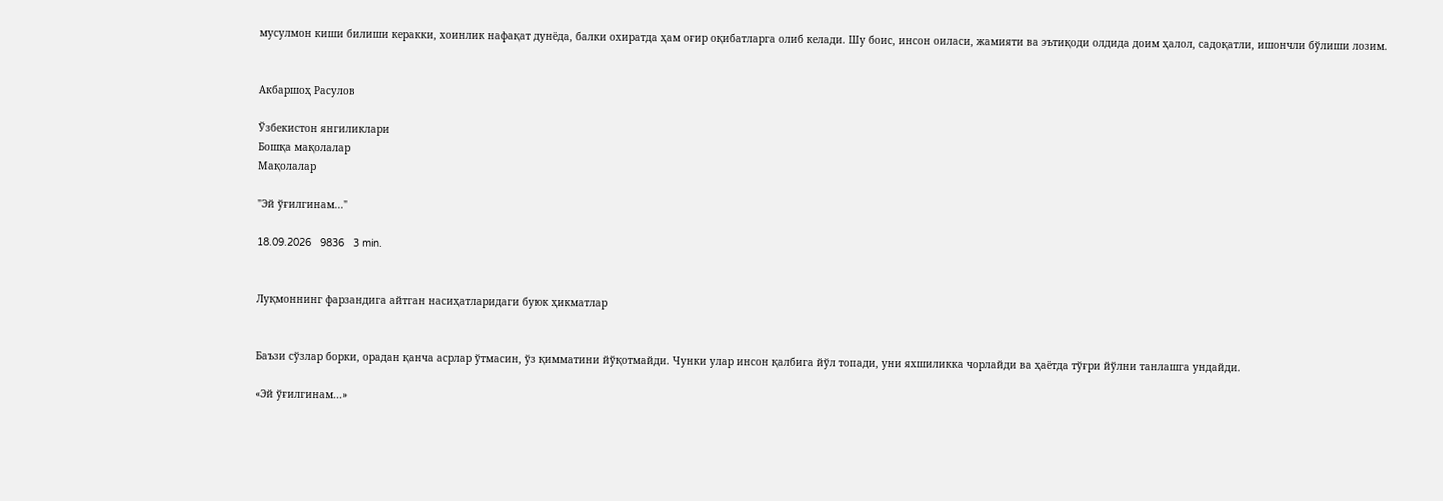мусулмон киши билиши керакки, хоинлик нафақат дунёда, балки охиратда ҳам оғир оқибатларга олиб келади. Шу боис, инсон оиласи, жамияти ва эътиқоди олдида доим ҳалол, садоқатли, ишончли бўлиши лозим.


Акбаршоҳ Расулов

Ўзбекистон янгиликлари
Бошқа мақолалар
Мақолалар

"Эй ўғилгинам..."

18.09.2026   9836   3 min.


Луқмоннинг фарзандига айтган насиҳатларидаги буюк ҳикматлар


Баъзи сўзлар борки, орадан қанча асрлар ўтмасин, ўз қимматини йўқотмайди. Чунки улар инсон қалбига йўл топади, уни яхшиликка чорлайди ва ҳаётда тўғри йўлни танлашга ундайди.

«Эй ўғилгинам...»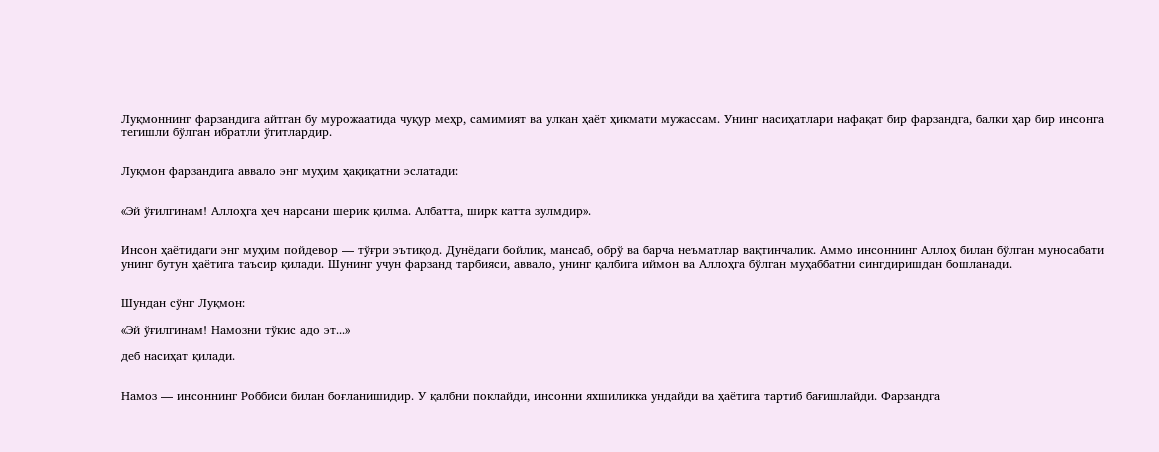Луқмоннинг фарзандига айтган бу мурожаатида чуқур меҳр, самимият ва улкан ҳаёт ҳикмати мужассам. Унинг насиҳатлари нафақат бир фарзандга, балки ҳар бир инсонга тегишли бўлган ибратли ўгитлардир.


Луқмон фарзандига аввало энг муҳим ҳақиқатни эслатади:


«Эй ўғилгинам! Аллоҳга ҳеч нарсани шерик қилма. Албатта, ширк катта зулмдир».


Инсон ҳаётидаги энг муҳим пойдевор — тўғри эътиқод. Дунёдаги бойлик, мансаб, обрў ва барча неъматлар вақтинчалик. Аммо инсоннинг Аллоҳ билан бўлган муносабати унинг бутун ҳаётига таъсир қилади. Шунинг учун фарзанд тарбияси, аввало, унинг қалбига иймон ва Аллоҳга бўлган муҳаббатни сингдиришдан бошланади.


Шундан сўнг Луқмон:

«Эй ўғилгинам! Намозни тўкис адо эт...»

деб насиҳат қилади.


Намоз — инсоннинг Роббиси билан боғланишидир. У қалбни поклайди, инсонни яхшиликка ундайди ва ҳаётига тартиб бағишлайди. Фарзандга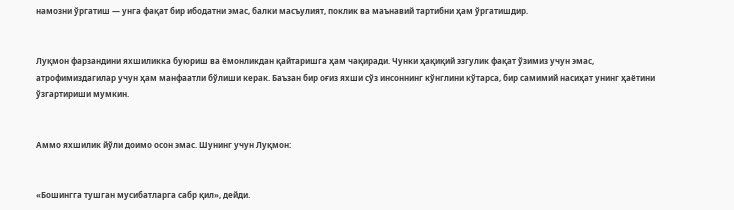намозни ўргатиш — унга фақат бир ибодатни эмас, балки масъулият, поклик ва маънавий тартибни ҳам ўргатишдир.


Луқмон фарзандини яхшиликка буюриш ва ёмонликдан қайтаришга ҳам чақиради. Чунки ҳақиқий эзгулик фақат ўзимиз учун эмас, атрофимиздагилар учун ҳам манфаатли бўлиши керак. Баъзан бир оғиз яхши сўз инсоннинг кўнглини кўтарса, бир самимий насиҳат унинг ҳаётини ўзгартириши мумкин.


Аммо яхшилик йўли доимо осон эмас. Шунинг учун Луқмон:


«Бошингга тушган мусибатларга сабр қил», дейди.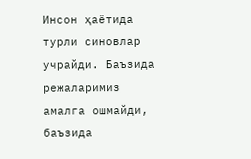Инсон ҳаётида турли синовлар учрайди. Баъзида режаларимиз амалга ошмайди, баъзида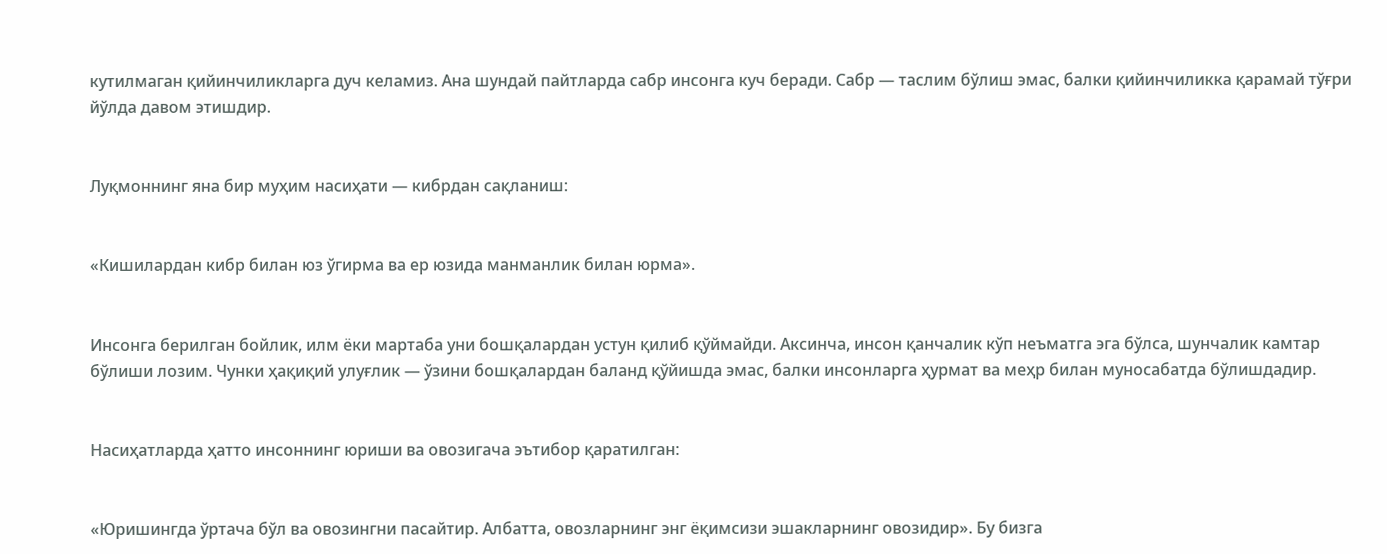кутилмаган қийинчиликларга дуч келамиз. Ана шундай пайтларда сабр инсонга куч беради. Сабр — таслим бўлиш эмас, балки қийинчиликка қарамай тўғри йўлда давом этишдир.


Луқмоннинг яна бир муҳим насиҳати — кибрдан сақланиш:


«Кишилардан кибр билан юз ўгирма ва ер юзида манманлик билан юрма».


Инсонга берилган бойлик, илм ёки мартаба уни бошқалардан устун қилиб қўймайди. Аксинча, инсон қанчалик кўп неъматга эга бўлса, шунчалик камтар бўлиши лозим. Чунки ҳақиқий улуғлик — ўзини бошқалардан баланд қўйишда эмас, балки инсонларга ҳурмат ва меҳр билан муносабатда бўлишдадир.


Насиҳатларда ҳатто инсоннинг юриши ва овозигача эътибор қаратилган:


«Юришингда ўртача бўл ва овозингни пасайтир. Албатта, овозларнинг энг ёқимсизи эшакларнинг овозидир». Бу бизга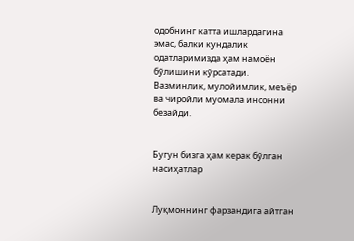одобнинг катта ишлардагина эмас, балки кундалик одатларимизда ҳам намоён бўлишини кўрсатади. Вазминлик, мулойимлик, меъёр ва чиройли муомала инсонни безайди.


Бугун бизга ҳам керак бўлган насиҳатлар


Луқмоннинг фарзандига айтган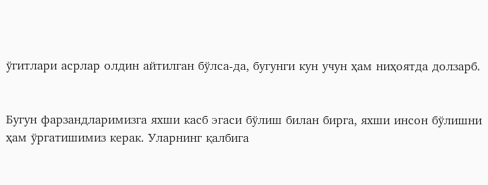ўгитлари асрлар олдин айтилган бўлса-да, бугунги кун учун ҳам ниҳоятда долзарб.


Бугун фарзандларимизга яхши касб эгаси бўлиш билан бирга, яхши инсон бўлишни ҳам ўргатишимиз керак. Уларнинг қалбига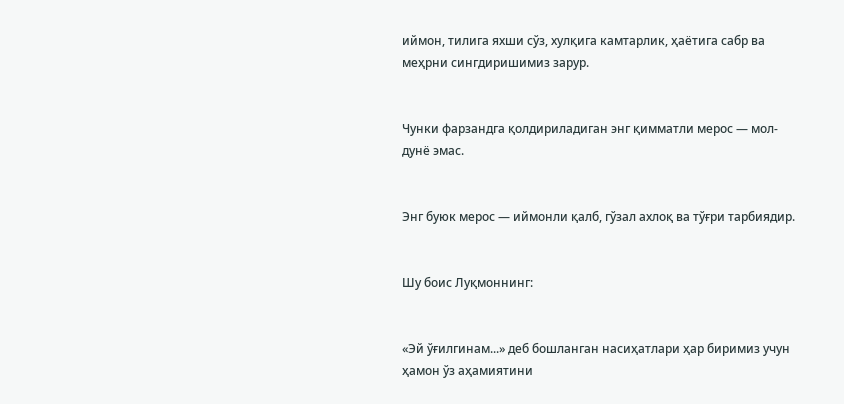иймон, тилига яхши сўз, хулқига камтарлик, ҳаётига сабр ва меҳрни сингдиришимиз зарур.


Чунки фарзандга қолдириладиган энг қимматли мерос — мол-дунё эмас.


Энг буюк мерос — иймонли қалб, гўзал ахлоқ ва тўғри тарбиядир.


Шу боис Луқмоннинг:


«Эй ўғилгинам...» деб бошланган насиҳатлари ҳар биримиз учун ҳамон ўз аҳамиятини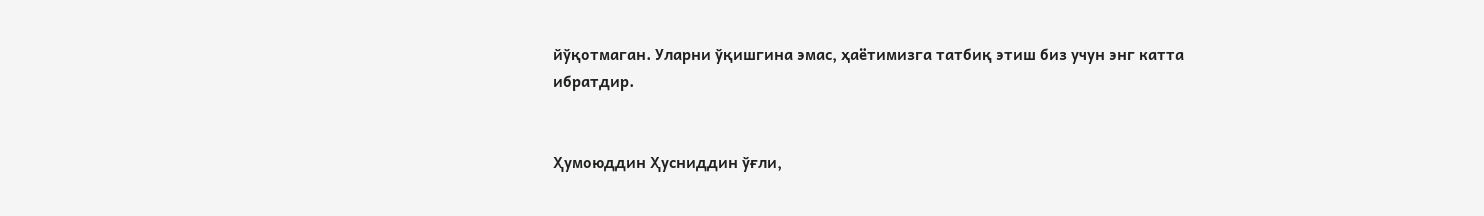йўқотмаган. Уларни ўқишгина эмас, ҳаётимизга татбиқ этиш биз учун энг катта ибратдир.


Ҳумоюддин Ҳусниддин ўғли,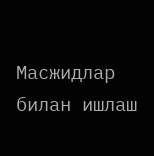Масжидлар билан ишлаш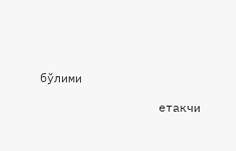бўлими

                 етакчи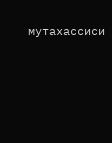мутахассиси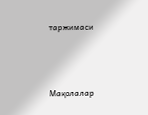таржимаси




Мақолалар